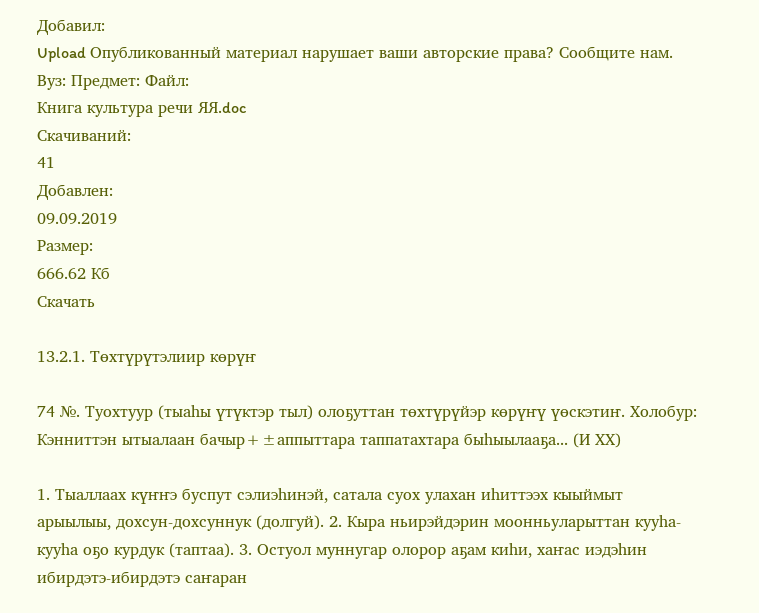Добавил:
Upload Опубликованный материал нарушает ваши авторские права? Сообщите нам.
Вуз: Предмет: Файл:
Книга культура речи ЯЯ.doc
Скачиваний:
41
Добавлен:
09.09.2019
Размер:
666.62 Кб
Скачать

13.2.1. Төхтүрүтэлиир көрүҥ

74 №. Туохтуур (тыаһы үтүктэр тыл) олоҕуттан төхтүрүйэр көрүҥү үөскэтиҥ. Холобур: Кэнниттэн ытыалаан бачыр+±аппыттара таппатахтара быһыылааҕа... (И ХХ)

1. Тыаллаах күҥҥэ буспут сэлиэһинэй, сатала суох улахан иһиттээх кыыймыт арыылыы, дохсун-дохсуннук (долгуй). 2. Кыра ньирэйдэрин моонньуларыттан кууһа-кууһа оҕо курдук (таптаа). 3. Остуол муннугар олорор аҕам киһи, хаҥас иэдэһин ибирдэтэ-ибирдэтэ саҥаран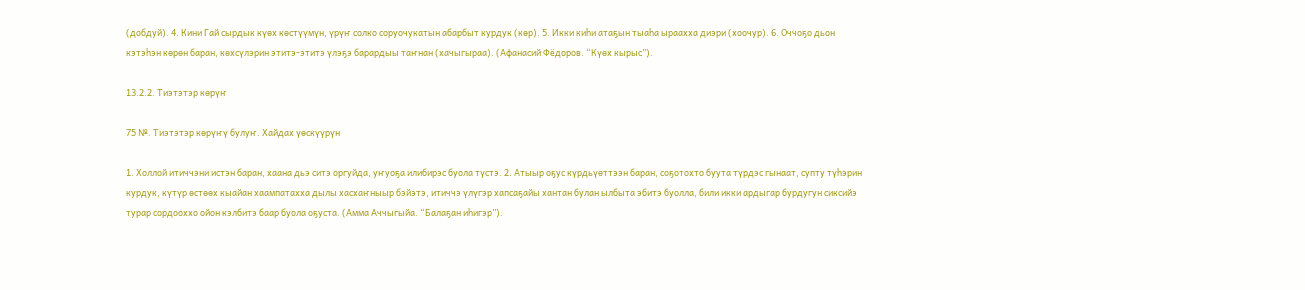(добдуй). 4. Кини Гай сырдык күөх көстүүмүн, үрүҥ солко соруочукатын абарбыт курдук (көр). 5. Икки киһи атаҕын тыаһа ыраахха диэри (хоочур). 6. Оччоҕо дьон кэтэһэн көрөн баран, көхсүлэрин этитэ-этитэ үлэҕэ барардыы таҥнан (хачыгыраа). (Афанасий Фёдоров. “Күөх кырыс”).

13.2.2. Тиэтэтэр көрүҥ

75 №. Тиэтэтэр көрүҥү булуҥ. Хайдах үөскүүрүн

1. Холлой итиччэни истэн баран, хаана дьэ ситэ оргуйда, уҥуоҕа илибирэс буола түстэ. 2. Атыыр оҕус күрдьүөттээн баран, соҕотохто буута түрдэс гынаат, супту түһэрин курдук, күтүр өстөөх кыайан хаампатахха дылы хасхаҥныыр бэйэтэ, итиччэ үлүгэр хапсаҕайы хантан булан ылбыта эбитэ буолла, били икки ардыгар бурдугун сиксийэ турар сордооххо ойон кэлбитэ баар буола оҕуста. (Амма Аччыгыйа. “Балаҕан иһигэр”).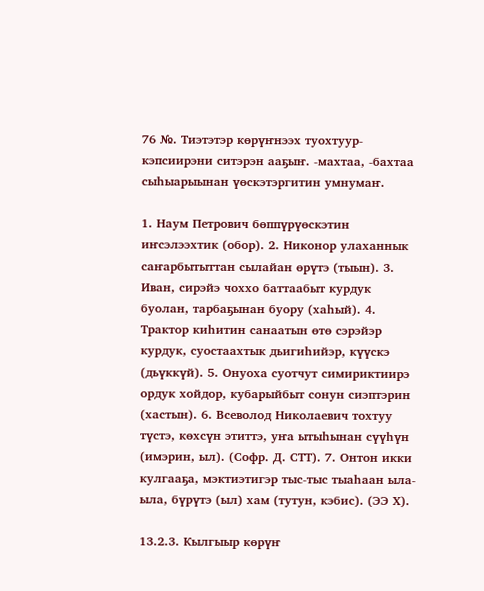76 №. Тиэтэтэр көрүҥнээх туохтуур-кэпсиирэни ситэрэн ааҕыҥ. -махтаа, -бахтаа сыһыарыынан үөскэтэргитин умнумаҥ.

1. Наум Петрович бөппүрүөскэтин иҥсэлээхтик (обор). 2. Никонор улаханнык саҥарбытыттан сылайан өрүтэ (тыын). 3. Иван, сирэйэ чоххо баттаабыт курдук буолан, тарбаҕынан буору (хаһый). 4. Трактор киһитин санаатын өтө сэрэйэр курдук, суостаахтык дьигиһийэр, күүскэ (дьүккүй). 5. Онуоха суотчут симириктиирэ ордук хойдор, кубарыйбыт сонун сиэптэрин (хастын). 6. Всеволод Николаевич тохтуу түстэ, көхсүн этиттэ, уҥа ытыһынан сүүһүн (имэрин, ыл). (Софр. Д. СТТ). 7. Онтон икки кулгааҕа, мэктиэтигэр тыс-тыс тыаһаан ыла-ыла, бүрүтэ (ыл) хам (тутун, кэбис). (ЭЭ Х).

13.2.3. Кылгыыр көрүҥ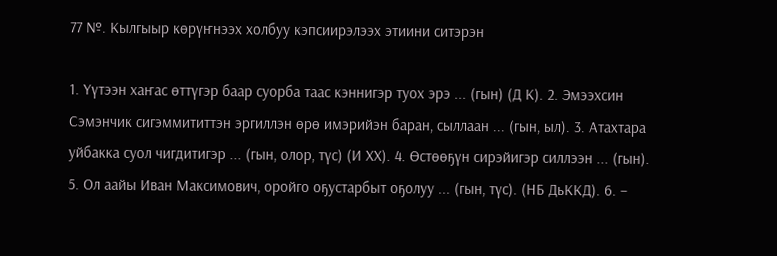77 №. Кылгыыр көрүҥнээх холбуу кэпсиирэлээх этиини ситэрэн

1. Үүтээн хаҥас өттүгэр баар суорба таас кэннигэр туох эрэ ... (гын) (Д К). 2. Эмээхсин Сэмэнчик сигэммититтэн эргиллэн өрө имэрийэн баран, сыллаан ... (гын, ыл). 3. Атахтара уйбакка суол чигдитигэр ... (гын, олор, түс) (И ХХ). 4. Өстөөҕүн сирэйигэр силлээн ... (гын). 5. Ол аайы Иван Максимович, оройго оҕустарбыт оҕолуу ... (гын, түс). (НБ ДьККД). 6. –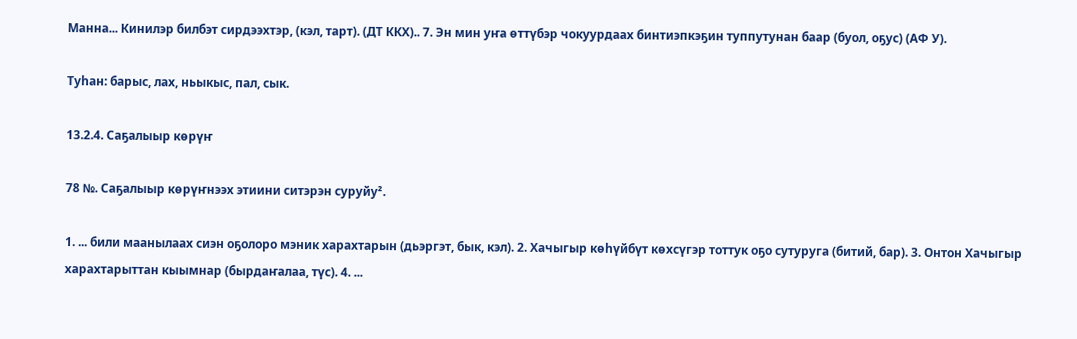Манна... Кинилэр билбэт сирдээхтэр, (кэл, тарт). (ДТ ККХ).. 7. Эн мин уҥа өттүбэр чокуурдаах бинтиэпкэҕин туппутунан баар (буол, оҕус) (АФ У).

Туһан: барыс, лах, ньыкыс, пал, сык.

13.2.4. Саҕалыыр көрүҥ

78 №. Саҕалыыр көрүҥнээх этиини ситэрэн суруйу².

1. ... били маанылаах сиэн оҕолоро мэник харахтарын (дьэргэт, бык, кэл). 2. Хачыгыр көһүйбүт көхсүгэр тоттук оҕо сутуруга (битий, бар). 3. Онтон Хачыгыр харахтарыттан кыымнар (бырдаҥалаа, түс). 4. ...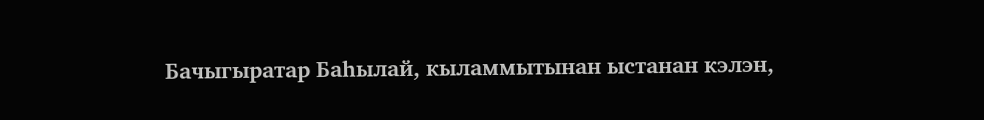Бачыгыратар Баһылай, кыламмытынан ыстанан кэлэн,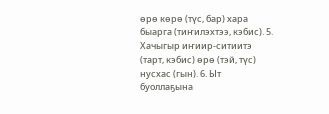өрө көрө (түс, бар) хара быарга (тиҥилэхтээ, кэбис). 5. Хачыгыр иҥиир-ситиитэ (тарт, кэбис) өрө (тэй, түс) нусхас (гын). 6. Ыт буоллаҕына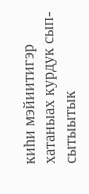киһи мэйиитигэр хатаныах курдук сып-сытыытык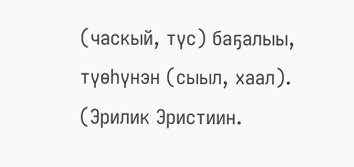(часкый, түс) баҕалыы, түөһүнэн (сыыл, хаал). (Эрилик Эристиин.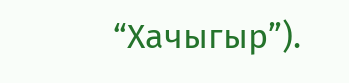“Хачыгыр”).